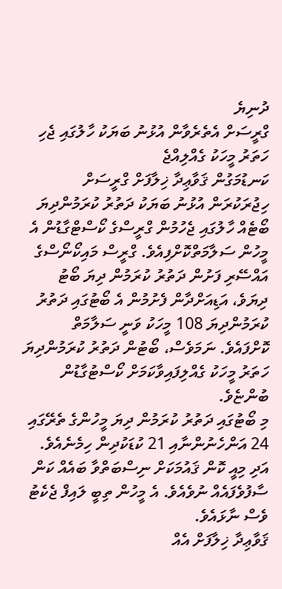ދުނިޔެ
ގްރީސަށް އެތެރެވާން އުޅުނު ބަޔަކު ހާލުގައި ޖެހި ހަތަރު މީހަކު ގެއްލިއްޖެ
ކަނޑުމަގުން ޤަވާޢިދާ ޚިލާފަށް ގްރީސަށް ހިޖުރަކުރަން އުޅުނު ބަޔަކު ދަތުރު ކުރަމުންދިޔަ ބޯޓެއް ހާލުގައި ޖެހުމުން ގްރީސްގެ ކޯސްޓްގާޑުން އެ މީހުން ސަލާމަތްކޮށްފިއެވެ. ގްރީސް މައިކޯނޯސްގެ އައްސޭރި ފަށުން ދަތުރު ކުރަމުން ދިޔަ ބޯޓު ދިޔަވެ، އަޑިއަށްދާން ފެށުމުން އެ ބޯޓުގައި ދަތުރު ކުރަމުންދިޔަ 108 މީހަކު ވަނީ ސަލާމަތް ކޮށްފައެވެ. ނަމަވެސް، ބޯޓުން ދަތުރު ކުރަމުންދިޔަ ހަތަރު މީހަކު ގެއްލިފައިވާކަމަށް ކޯސްޓުގާޑުން ބުންޏެވެ.
މި ބޯޓުގައި ދަތުރު ކުރަމުން ދިޔަ މީހުންގެ ތެރޭގައި 24 އަންހެނުންނާއި 21 ކުޑަކުދިން ހިމެނެއެވެ. އަދި މިއީ ކޮން ޤައުމަކަށް ނިސްބަތްވާ ބައެއް ކަން ސާފުވެފައެއް ނުވެއެވެ. އެ މީހުން ތިބީ ލައިފް ޖެކެޓު ވެސް ނާޅައެވެ.
ޤަވާޢިދާ ޚިލާފަށް އެއް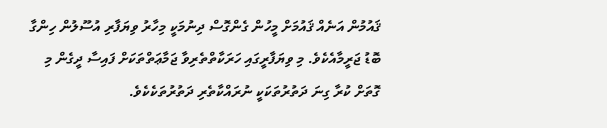ޤައުމުން އަނެއް ޤައުމަށް މީހުން ގެންގޮސް ދިނުމަކީ މިހާރު ވިޔަފާރި އުސޫލުން ހިންގާ ބޮޑު ޖަރީމާއެކެވެ. މި ވިޔަފާރީގައި ހަރަކާތްތެރިވާ ޖަމާޢަތްތަކަށް ފައިސާ ދީގެން މި ގޮތަށް ކުރާ ގިނަ ދަތުރުތަކަކީ ނުރައްކާތެރި ދަތުރުތަކެކެވެ.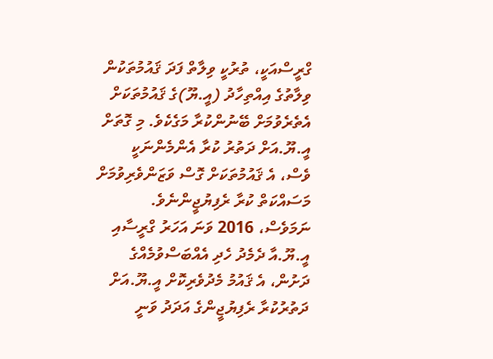ގްރީސްއަކީ، ތުރުކީ ވިލާތް ފަދަ ޤައުމުތަކުން ވިލާތުގެ އިއްތިހާދު (އީ.ޔޫ)ގެ ޤައުމުތަކަށް އެތެރެވުމަށް ބޭނުންކުރާ މަގެކެވެ. މި ގޮތަށް އީ.ޔޫ.އަށް ދަތުރު ކުރާ އެންމެންނަކީ ވެސް، އެ ޤައުމުތަކަށް ގޮސް ވަޒަންވެރިވުމަށް މަސައްކަތް ކުރާ ރެފިޔުޖީންނެވެ. ނަމަވެސް، 2016 ވަނަ އަހަރު ގްރީސާއި އީ.ޔޫ.އާ ދެމެދު ހެދި އެއްބަސްވުމެއްގެ ދަށުން، އެ ޤައުމު މެދުވެރިކޮށް އީ.ޔޫ.އަށް ދަތުރުކުރާ ރެފިޔުޖީންގެ އަދަދު ވަނީ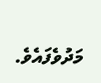މަދުވެފައެވެ.